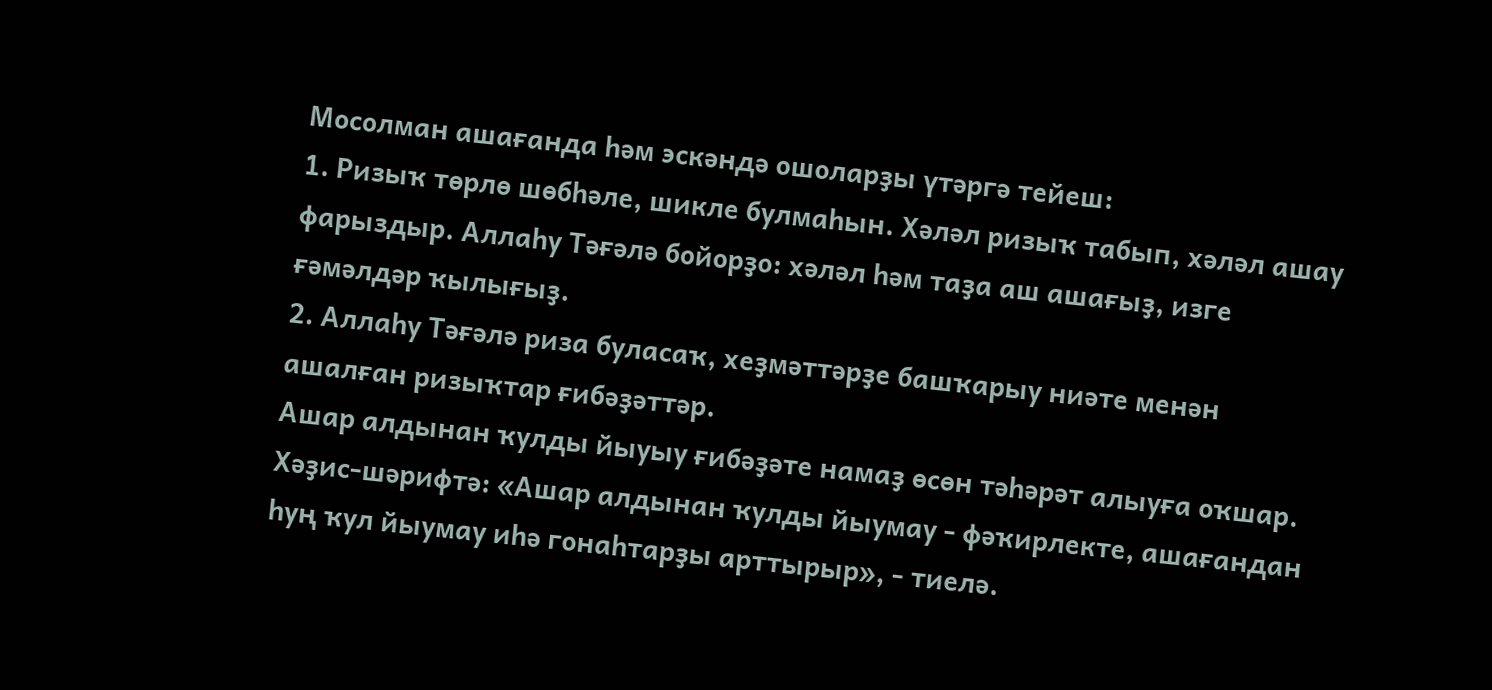Мосолман ашағанда һәм эскәндә ошоларҙы үтәргә тейеш:
1. Ризыҡ төрлө шөбһәле, шикле булмаһын. Хәләл ризыҡ табып, хәләл ашау фарыздыр. Аллаһу Тәғәлә бойорҙо: хәләл һәм таҙа аш ашағыҙ, изге ғәмәлдәр ҡылығыҙ.
2. Аллаһу Тәғәлә риза буласаҡ, хеҙмәттәрҙе башҡарыу ниәте менән ашалған ризыҡтар ғибәҙәттәр.
Ашар алдынан ҡулды йыуыу ғибәҙәте намаҙ өсөн тәһәрәт алыуға оҡшар. Хәҙис-шәрифтә: «Ашар алдынан ҡулды йыумау - фәҡирлекте, ашағандан һуң ҡул йыумау иһә гонаһтарҙы арттырыр», - тиелә.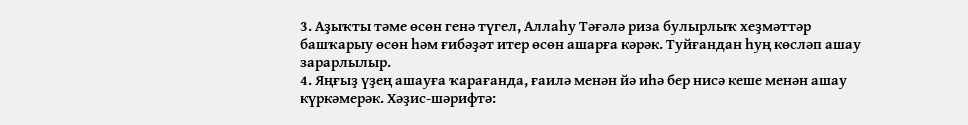3. Аҙыҡты тәме өсөн генә түгел, Аллаһу Тәғәлә риза булырлыҡ хеҙмәттәр башҡарыу өсөн һәм ғибәҙәт итер өсөн ашарға кәрәк. Туйғандан һуң көсләп ашау зарарлылыр.
4. Яңғыҙ үҙең ашауға ҡарағанда, ғаилә менән йә иһә бер нисә кеше менән ашау күркәмерәк. Хәҙис-шәрифтә: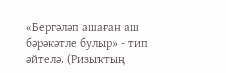«Бергәләп ашаған аш бәрәкәтле булыр» - тип әйтелә. (Ризыҡтың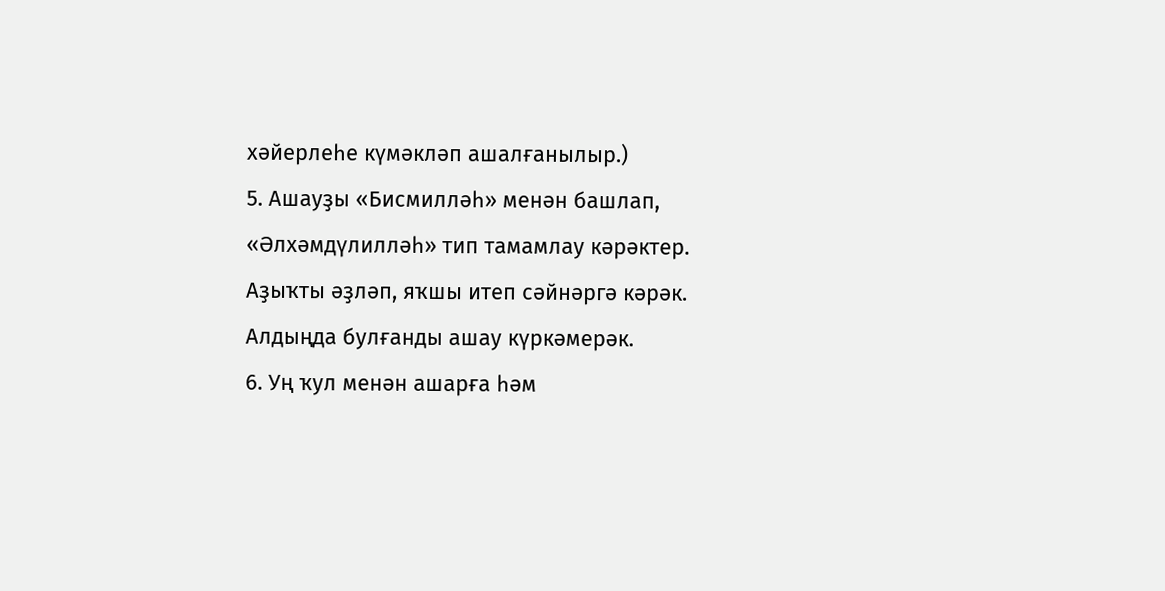хәйерлеһе күмәкләп ашалғанылыр.)
5. Ашауҙы «Бисмилләһ» менән башлап, «Әлхәмдүлилләһ» тип тамамлау кәрәктер. Аҙыҡты әҙләп, яҡшы итеп сәйнәргә кәрәк. Алдыңда булғанды ашау күркәмерәк.
6. Уң ҡул менән ашарға һәм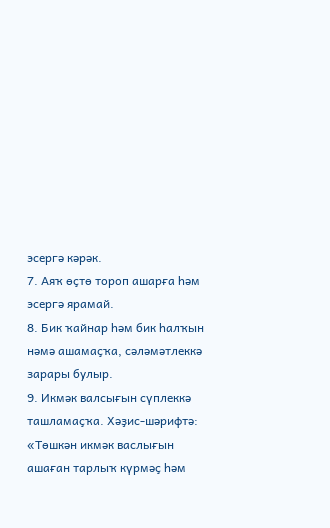эсергә кәрәк.
7. Аяҡ өҫтө тороп ашарға һәм эсергә ярамай.
8. Бик ҡайнар һәм бик һалҡын нәмә ашамаҫҡа, сәләмәтлеккә зарары булыр.
9. Икмәк валсығын сүплеккә ташламаҫҡа. Хәҙис-шәрифтә: «Төшкән икмәк васлығын ашаған тарлыҡ күрмәҫ һәм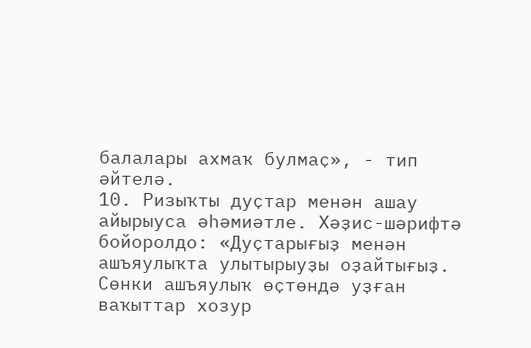балалары ахмаҡ булмаҫ», - тип әйтелә.
10. Ризыҡты дуҫтар менән ашау айырыуса әһәмиәтле. Хәҙис-шәрифтә бойоролдо: «Дуҫтарығыҙ менән ашъяулыҡта улытырыуҙы оҙайтығыҙ. Сөнки ашъяулыҡ өҫтөндә уҙған ваҡыттар хозур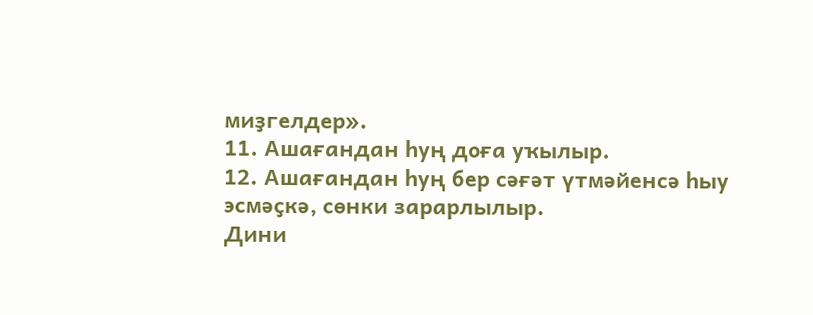миҙгелдер».
11. Ашағандан һуң доға уҡылыр.
12. Ашағандан һуң бер сәғәт үтмәйенсә һыу эсмәҫкә, сөнки зарарлылыр.
Дини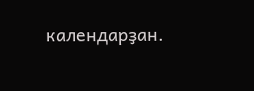календарҙан.